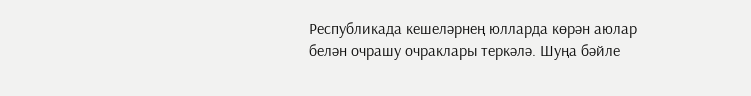Республикада кешеләрнең юлларда көрән аюлар белән очрашу очраклары теркәлә. Шуңа бәйле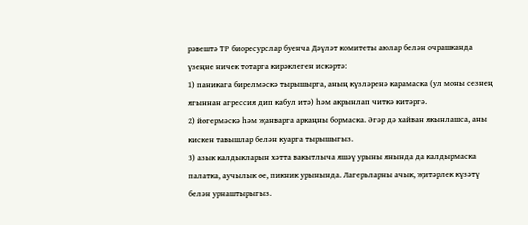рәвештә ТР биоресурслар буенча Дәүләт комитеты аюлар белән очрашканда үзеңне ничек тотарга кирәклеген искәртә:
1) паникага бирелмәскә тырышырга, аның күзләренә карамаска (ул моны сезнең ягыннан агрессия дип кабул итә) һәм акрынлап читкә китәргә.
2) йөгермәскә һәм җанварга аркаңны бормаска. Әгәр дә хайван якынлашса, аны кискен тавышлар белән куарга тырышыгыз.
3) азык калдыкларын хәтта вакытлыча яшәү урыны янында да калдырмаска палатка, аучылык өе, пикник урынында. Лагерьларны ачык, җитәрлек күзәтү белән урнаштырыгыз.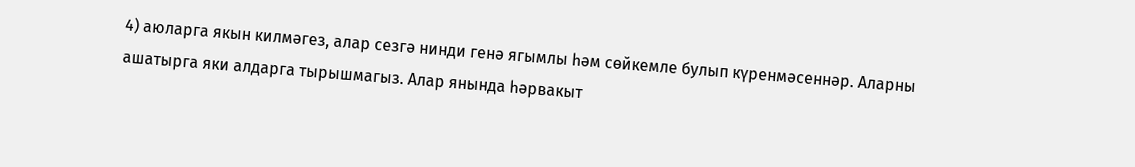4) аюларга якын килмәгез, алар сезгә нинди генә ягымлы һәм сөйкемле булып күренмәсеннәр. Аларны ашатырга яки алдарга тырышмагыз. Алар янында һәрвакыт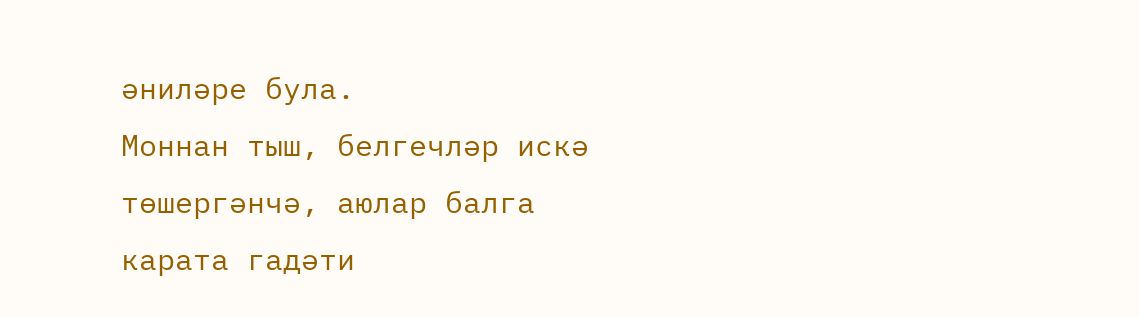әниләре була.
Моннан тыш, белгечләр искә төшергәнчә, аюлар балга карата гадәти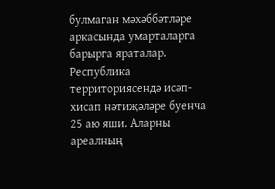булмаган мәхәббәтләре аркасында умарталарга барырга яраталар.
Республика территориясендә исәп-хисап нәтиҗәләре буенча 25 аю яши. Аларны ареалның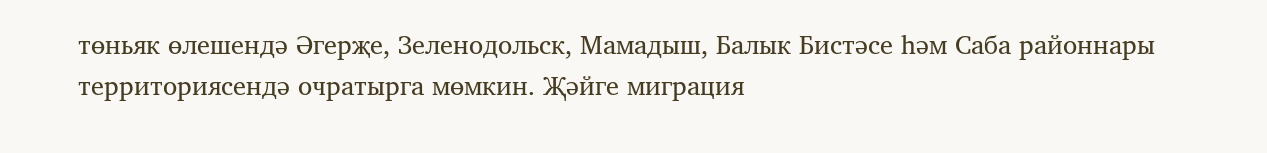төньяк өлешендә Әгерҗе, Зеленодольск, Мамадыш, Балык Бистәсе һәм Саба районнары территориясендә очратырга мөмкин. Җәйге миграция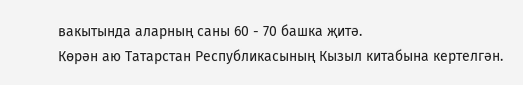вакытында аларның саны 60 - 70 башка җитә.
Көрән аю Татарстан Республикасының Кызыл китабына кертелгән.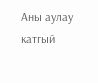Аны аулау катгый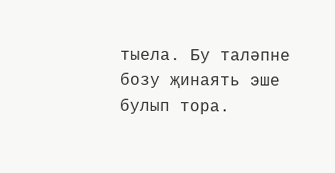тыела. Бу таләпне бозу җинаять эше булып тора.